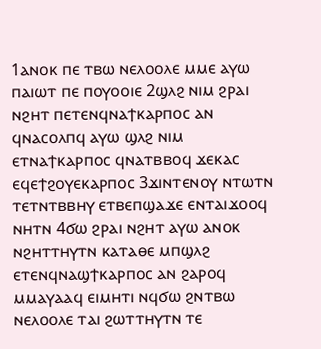1ⲁⲛⲟⲕ ⲡⲉ ⲧⲃⲱ ⲛⲉⲗⲟⲟⲗⲉ ⲙⲙⲉ ⲁⲩⲱ ⲡⲁⲓⲱⲧ ⲡⲉ ⲡⲟⲩⲟⲟⲓⲉ 2ϣⲗϩ ⲛⲓⲙ ϩⲣⲁⲓ ⲛϩⲏⲧ ⲡⲉⲧⲉⲛϥⲛⲁϯⲕⲁⲣⲡⲟⲥ ⲁⲛ ϥⲛⲁⲥⲟⲗⲡϥ ⲁⲩⲱ ϣⲗϩ ⲛⲓⲙ ⲉⲧⲛⲁϯⲕⲁⲣⲡⲟⲥ ϥⲛⲁⲧⲃⲃⲟϥ ϫⲉⲕⲁⲥ ⲉϥⲉϯϩⲟⲩⲉⲕⲁⲣⲡⲟⲥ 3ϫⲓⲛⲧⲉⲛⲟⲩ ⲛⲧⲱⲧⲛ ⲧⲉⲧⲛⲧⲃⲃⲏⲩ ⲉⲧⲃⲉⲡϣⲁϫⲉ ⲉⲛⲧⲁⲓϫⲟⲟϥ ⲛⲏⲧⲛ 4ϭⲱ ϩⲣⲁⲓ ⲛϩⲏⲧ ⲁⲩⲱ ⲁⲛⲟⲕ ⲛϩⲏⲧⲧⲏⲩⲧⲛ ⲕⲁⲧⲁⲑⲉ ⲙⲡϣⲗϩ ⲉⲧⲉⲛϥⲛⲁϣϯⲕⲁⲣⲡⲟⲥ ⲁⲛ ϩⲁⲣⲟϥ ⲙⲙⲁⲩⲁⲁϥ ⲉⲓⲙⲏⲧⲓ ⲛϥϭⲱ ϩⲛⲧⲃⲱ ⲛⲉⲗⲟⲟⲗⲉ ⲧⲁⲓ ϩⲱⲧⲧⲏⲩⲧⲛ ⲧⲉ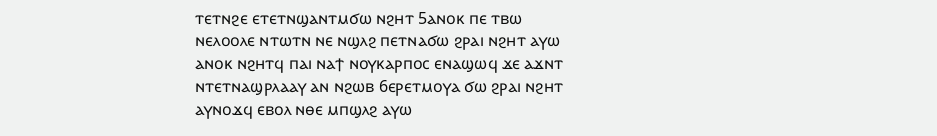ⲧⲉⲧⲛϩⲉ ⲉⲧⲉⲧⲛϣⲁⲛⲧⲙϭⲱ ⲛϩⲏⲧ 5ⲁⲛⲟⲕ ⲡⲉ ⲧⲃⲱ ⲛⲉⲗⲟⲟⲗⲉ ⲛⲧⲱⲧⲛ ⲛⲉ ⲛϣⲗϩ ⲡⲉⲧⲛⲁϭⲱ ϩⲣⲁⲓ ⲛϩⲏⲧ ⲁⲩⲱ ⲁⲛⲟⲕ ⲛϩⲏⲧϥ ⲡⲁⲓ ⲛⲁϯ ⲛⲟⲩⲕⲁⲣⲡⲟⲥ ⲉⲛⲁϣⲱϥ ϫⲉ ⲁϫⲛⲧ ⲛⲧⲉⲧⲛⲁϣⲣⲗⲁⲁⲩ ⲁⲛ ⲛϩⲱⲃ 6ⲉⲣⲉⲧⲙⲟⲩⲁ ϭⲱ ϩⲣⲁⲓ ⲛϩⲏⲧ ⲁⲩⲛⲟϫϥ ⲉⲃⲟⲗ ⲛⲑⲉ ⲙⲡϣⲗϩ ⲁⲩⲱ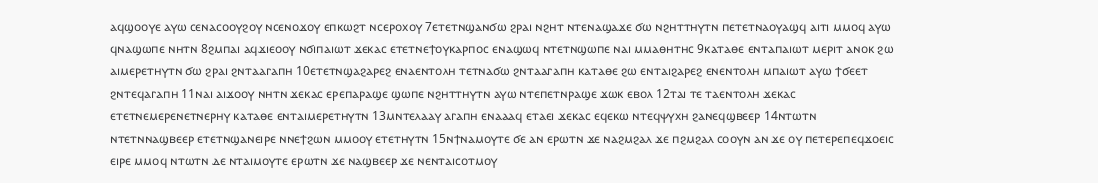ⲁϥϣⲟⲟⲩⲉ ⲁⲩⲱ ⲥⲉⲛⲁⲥⲟⲟⲩϩⲟⲩ ⲛⲥⲉⲛⲟϫⲟⲩ ⲉⲡⲕⲱϩⲧ ⲛⲥⲉⲣⲟⲭⲟⲩ 7ⲉⲧⲉⲧⲛϣⲁⲛϭⲱ ϩⲣⲁⲓ ⲛϩⲏⲧ ⲛⲧⲉⲛⲁϣⲁϫⲉ ϭⲱ ⲛϩⲏⲧⲧⲏⲩⲧⲛ ⲡⲉⲧⲉⲧⲛⲁⲟⲩⲁϣϥ ⲁⲓⲧⲓ ⲙⲙⲟϥ ⲁⲩⲱ ϥⲛⲁϣⲱⲡⲉ ⲛⲏⲧⲛ 8ϩⲙⲡⲁⲓ ⲁϥϫⲓⲉⲟⲟⲩ ⲛϭⲓⲡⲁⲓⲱⲧ ϫⲉⲕⲁⲥ ⲉⲧⲉⲧⲛⲉϯⲟⲩⲕⲁⲣⲡⲟⲥ ⲉⲛⲁϣⲱϥ ⲛⲧⲉⲧⲛϣⲱⲡⲉ ⲛⲁⲓ ⲙⲙⲁⲑⲏⲧⲏⲥ 9ⲕⲁⲧⲁⲑⲉ ⲉⲛⲧⲁⲡⲁⲓⲱⲧ ⲙⲉⲣⲓⲧ ⲁⲛⲟⲕ ϩⲱ ⲁⲓⲙⲉⲣⲉⲧⲏⲩⲧⲛ ϭⲱ ϩⲣⲁⲓ ϩⲛⲧⲁⲁⲅⲁⲡⲏ 10ⲉⲧⲉⲧⲛϣⲁϩⲁⲣⲉϩ ⲉⲛⲁⲉⲛⲧⲟⲗⲏ ⲧⲉⲧⲛⲁϭⲱ ϩⲛⲧⲁⲁⲅⲁⲡⲏ ⲕⲁⲧⲁⲑⲉ ϩⲱ ⲉⲛⲧⲁⲓϩⲁⲣⲉϩ ⲉⲛⲉⲛⲧⲟⲗⲏ ⲙⲡⲁⲓⲱⲧ ⲁⲩⲱ ϯϭⲉⲉⲧ ϩⲛⲧⲉϥⲁⲅⲁⲡⲏ 11ⲛⲁⲓ ⲁⲓϫⲟⲟⲩ ⲛⲏⲧⲛ ϫⲉⲕⲁⲥ ⲉⲣⲉⲡⲁⲣⲁϣⲉ ϣⲱⲡⲉ ⲛϩⲏⲧⲧⲏⲩⲧⲛ ⲁⲩⲱ ⲛⲧⲉⲡⲉⲧⲛⲣⲁϣⲉ ϫⲱⲕ ⲉⲃⲟⲗ 12ⲧⲁⲓ ⲧⲉ ⲧⲁⲉⲛⲧⲟⲗⲏ ϫⲉⲕⲁⲥ ⲉⲧⲉⲧⲛⲉⲙⲉⲣⲉⲛⲉⲧⲛⲉⲣⲏⲩ ⲕⲁⲧⲁⲑⲉ ⲉⲛⲧⲁⲓⲙⲉⲣⲉⲧⲏⲩⲧⲛ 13ⲙⲛⲧⲉⲗⲁⲁⲩ ⲁⲅⲁⲡⲏ ⲉⲛⲁⲁⲁϥ ⲉⲧⲁⲉⲓ ϫⲉⲕⲁⲥ ⲉϥⲉⲕⲱ ⲛⲧⲉϥⲯⲩⲭⲏ ϩⲁⲛⲉϥϣⲃⲉⲉⲣ 14ⲛⲧⲱⲧⲛ ⲛⲧⲉⲧⲛⲛⲁϣⲃⲉⲉⲣ ⲉⲧⲉⲧⲛϣⲁⲛⲉⲓⲣⲉ ⲛⲛⲉϯϩⲱⲛ ⲙⲙⲟⲟⲩ ⲉⲧⲉⲧⲏⲩⲧⲛ 15ⲛϯⲛⲁⲙⲟⲩⲧⲉ ϭⲉ ⲁⲛ ⲉⲣⲱⲧⲛ ϫⲉ ⲛⲁϩⲙϩⲁⲗ ϫⲉ ⲡϩⲙϩⲁⲗ ⲥⲟⲟⲩⲛ ⲁⲛ ϫⲉ ⲟⲩ ⲡⲉⲧⲉⲣⲉⲡⲉϥϫⲟⲉⲓⲥ ⲉⲓⲣⲉ ⲙⲙⲟϥ ⲛⲧⲱⲧⲛ ⲇⲉ ⲛⲧⲁⲓⲙⲟⲩⲧⲉ ⲉⲣⲱⲧⲛ ϫⲉ ⲛⲁϣⲃⲉⲉⲣ ϫⲉ ⲛⲉⲛⲧⲁⲓⲥⲟⲧⲙⲟⲩ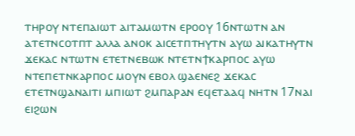ⲧⲏⲣⲟⲩ ⲛⲧⲉⲡⲁⲓⲱⲧ ⲁⲓⲧⲁⲙⲱⲧⲛ ⲉⲣⲟⲟⲩ 16ⲛⲧⲱⲧⲛ ⲁⲛ ⲁⲧⲉⲧⲛⲥⲟⲧⲡⲧ ⲁⲗⲗⲁ ⲁⲛⲟⲕ ⲁⲓⲥⲉⲧⲡⲧⲏⲩⲧⲛ ⲁⲩⲱ ⲁⲓⲕⲁⲧⲏⲩⲧⲛ ϫⲉⲕⲁⲥ ⲛⲧⲱⲧⲛ ⲉⲧⲉⲧⲛⲉⲃⲱⲕ ⲛⲧⲉⲧⲛϯⲕⲁⲣⲡⲟⲥ ⲁⲩⲱ ⲛⲧⲉⲡⲉⲧⲛⲕⲁⲣⲡⲟⲥ ⲙⲟⲩⲛ ⲉⲃⲟⲗ ϣⲁⲉⲛⲉϩ ϫⲉⲕⲁⲥ ⲉⲧⲉⲧⲛϣⲁⲛⲁⲓⲧⲓ ⲙⲡⲓⲱⲧ ϩⲙⲡⲁⲣⲁⲛ ⲉϥⲉⲧⲁⲁϥ ⲛⲏⲧⲛ 17ⲛⲁⲓ ⲉⲓϩⲱⲛ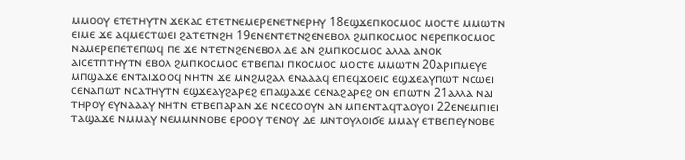ⲙⲙⲟⲟⲩ ⲉⲧⲉⲧⲏⲩⲧⲛ ϫⲉⲕⲁⲥ ⲉⲧⲉⲧⲛⲉⲙⲉⲣⲉⲛⲉⲧⲛⲉⲣⲏⲩ 18ⲉϣϫⲉⲡⲕⲟⲥⲙⲟⲥ ⲙⲟⲥⲧⲉ ⲙⲙⲱⲧⲛ ⲉⲓⲙⲉ ϫⲉ ⲁϥⲙⲉⲥⲧⲱⲉⲓ ϩⲁⲧⲉⲧⲛϩⲏ 19ⲉⲛⲉⲛⲧⲉⲧⲛϩⲉⲛⲉⲃⲟⲗ ϩⲙⲡⲕⲟⲥⲙⲟⲥ ⲛⲉⲣⲉⲡⲕⲟⲥⲙⲟⲥ ⲛⲁⲙⲉⲣⲉⲡⲉⲧⲉⲡⲱϥ ⲡⲉ ϫⲉ ⲛⲧⲉⲧⲛϩⲉⲛⲉⲃⲟⲗ ⲇⲉ ⲁⲛ ϩⲙⲡⲕⲟⲥⲙⲟⲥ ⲁⲗⲗⲁ ⲁⲛⲟⲕ ⲁⲓⲥⲉⲧⲡⲧⲏⲩⲧⲛ ⲉⲃⲟⲗ ϩⲙⲡⲕⲟⲥⲙⲟⲥ ⲉⲧⲃⲉⲡⲁⲓ ⲡⲕⲟⲥⲙⲟⲥ ⲙⲟⲥⲧⲉ ⲙⲙⲱⲧⲛ 20ⲁⲣⲓⲡⲙⲉⲩⲉ ⲙⲡϣⲁϫⲉ ⲉⲛⲧⲁⲓϫⲟⲟϥ ⲛⲏⲧⲛ ϫⲉ ⲙⲛϩⲙϩⲁⲗ ⲉⲛⲁⲁⲁϥ ⲉⲡⲉϥϫⲟⲉⲓⲥ ⲉϣϫⲉⲁⲩⲡⲱⲧ ⲛⲥⲱⲉⲓ ⲥⲉⲛⲁⲡⲱⲧ ⲛⲥⲁⲧⲏⲩⲧⲛ ⲉϣϫⲉⲁⲩϩⲁⲣⲉϩ ⲉⲡⲁϣⲁϫⲉ ⲥⲉⲛⲁϩⲁⲣⲉϩ ⲟⲛ ⲉⲡⲱⲧⲛ 21ⲁⲗⲗⲁ ⲛⲁⲓ ⲧⲏⲣⲟⲩ ⲉⲩⲛⲁⲁⲁⲩ ⲛⲏⲧⲛ ⲉⲧⲃⲉⲡⲁⲣⲁⲛ ϫⲉ ⲛⲥⲉⲥⲟⲟⲩⲛ ⲁⲛ ⲙⲡⲉⲛⲧⲁϥⲧⲁⲟⲩⲟⲓ 22ⲉⲛⲉⲙⲡⲓⲉⲓ ⲧⲁϣⲁϫⲉ ⲛⲙⲙⲁⲩ ⲛⲉⲙⲙⲛⲛⲟⲃⲉ ⲉⲣⲟⲟⲩ ⲧⲉⲛⲟⲩ ⲇⲉ ⲙⲛⲧⲟⲩⲗⲟⲓϭⲉ ⲙⲙⲁⲩ ⲉⲧⲃⲉⲡⲉⲩⲛⲟⲃⲉ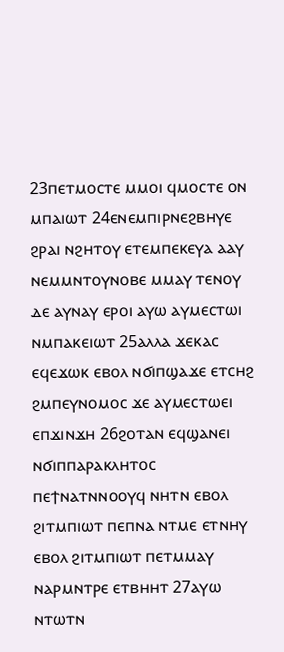23ⲡⲉⲧⲙⲟⲥⲧⲉ ⲙⲙⲟⲓ ϥⲙⲟⲥⲧⲉ ⲟⲛ ⲙⲡⲁⲓⲱⲧ 24ⲉⲛⲉⲙⲡⲓⲣⲛⲉϩⲃⲏⲩⲉ ϩⲣⲁⲓ ⲛϩⲏⲧⲟⲩ ⲉⲧⲉⲙⲡⲉⲕⲉⲩⲁ ⲁⲁⲩ ⲛⲉⲙⲙⲛⲧⲟⲩⲛⲟⲃⲉ ⲙⲙⲁⲩ ⲧⲉⲛⲟⲩ ⲇⲉ ⲁⲩⲛⲁⲩ ⲉⲣⲟⲓ ⲁⲩⲱ ⲁⲩⲙⲉⲥⲧⲱⲓ ⲛⲙⲡⲁⲕⲉⲓⲱⲧ 25ⲁⲗⲗⲁ ϫⲉⲕⲁⲥ ⲉϥⲉϫⲱⲕ ⲉⲃⲟⲗ ⲛϭⲓⲡϣⲁϫⲉ ⲉⲧⲥⲏϩ ϩⲙⲡⲉⲩⲛⲟⲙⲟⲥ ϫⲉ ⲁⲩⲙⲉⲥⲧⲱⲉⲓ ⲉⲡϫⲓⲛϫⲏ 26ϩⲟⲧⲁⲛ ⲉϥϣⲁⲛⲉⲓ ⲛϭⲓⲡⲡⲁⲣⲁⲕⲗⲏⲧⲟⲥ ⲡⲉϯⲛⲁⲧⲛⲛⲟⲟⲩϥ ⲛⲏⲧⲛ ⲉⲃⲟⲗ ϩⲓⲧⲙⲡⲓⲱⲧ ⲡⲉⲡⲛⲁ ⲛⲧⲙⲉ ⲉⲧⲛⲏⲩ ⲉⲃⲟⲗ ϩⲓⲧⲙⲡⲓⲱⲧ ⲡⲉⲧⲙⲙⲁⲩ ⲛⲁⲣⲙⲛⲧⲣⲉ ⲉⲧⲃⲏⲏⲧ 27ⲁⲩⲱ ⲛⲧⲱⲧⲛ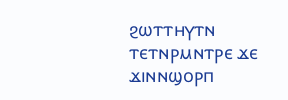ϩⲱⲧⲧⲏⲩⲧⲛ ⲧⲉⲧⲛⲣⲙⲛⲧⲣⲉ ϫⲉ ϫⲓⲛⲛϣⲟⲣⲡ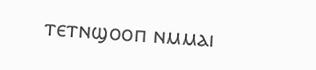ⲧⲉⲧⲛϣⲟⲟⲡ ⲛⲙⲙⲁⲓ